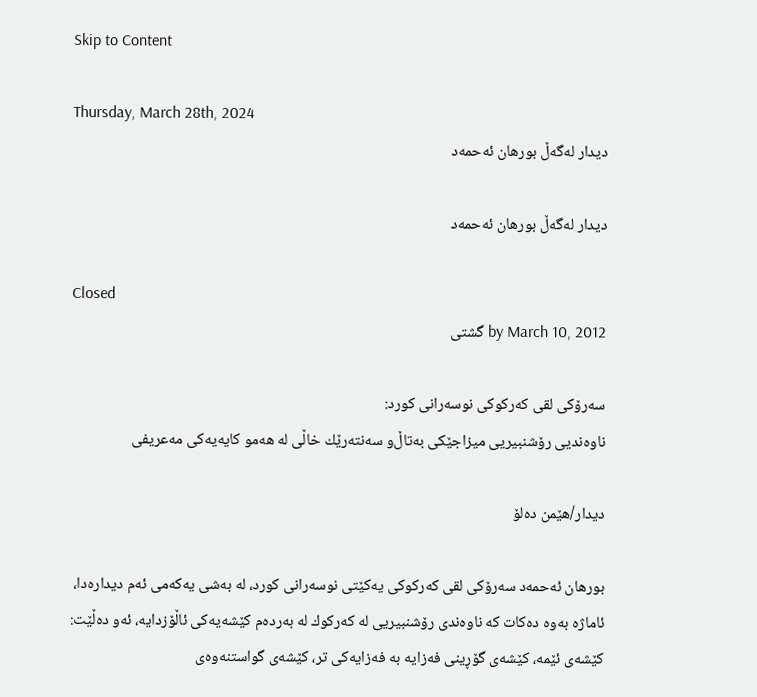Skip to Content

Thursday, March 28th, 2024
دیدار لەگەڵ بورهان ئەحمەد

دیدار لەگەڵ بورهان ئەحمەد

Closed
by March 10, 2012 گشتی

سه‌رۆكی لقی كه‌ركوكی نوسه‌رانی كورد:
ناوه‌ندیی رۆشنبیریی میزاجێكی به‌تاڵ‌و سه‌نته‌رێك خاڵی له‌ هه‌مو كایه‌یه‌كی مه‌عریفی

دیدار/هێمن ده‌لۆ

بورهان ئه‌حمه‌د سه‌رۆكی لقی كه‌ركوكی یه‌كێتی نوسه‌رانی كورد، له‌ به‌شی یه‌كه‌می ئه‌م دیداره‌دا، ئاماژه‌ به‌وه‌ ده‌كات كه‌ ناوه‌ندی رۆشنبیریی له‌ كه‌ركوك له‌ به‌رده‌م كێشه‌یه‌كی ئاڵۆزدایه‌، ئه‌و ده‌ڵێت: كێشه‌ی ئێمه‌، كێشه‌ی گۆڕینی فه‌زایه‌ به‌ فه‌زایه‌كی تر، كێشه‌ی گواستنه‌وه‌ی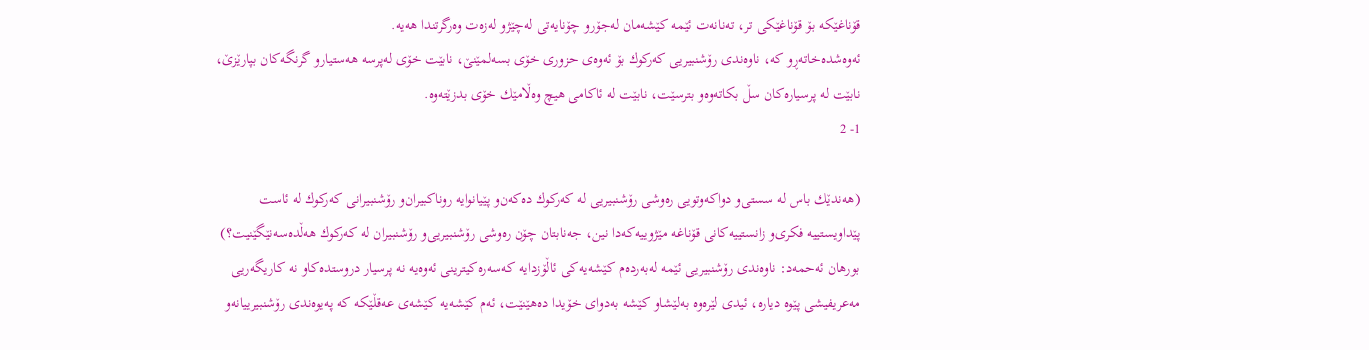قۆناغێكه‌ بۆ قۆناغێكی تر، ته‌نانه‌ت ئێمه‌ كێشه‌مان له‌جۆرو چۆنایه‌تی له‌چێژو له‌زه‌ت وه‌رگرتندا هه‌یه‌.
ئه‌وه‌شده‌خاته‌ڕو كه‌، ناوه‌ندی رۆشنبیریی كه‌ركوك بۆ ئه‌وه‌ی حزوری خۆی بسه‌لمێنێ، نابێت خۆی له‌پرسه‌ هه‌ستیارو گرنگه‌كان بپارێزێ، نابێت له‌ پرسیاره‌كان سڵ بكاته‌وه‌‌و بترسێت، نابێت له‌ ئاكامی هیچ وه‌ڵامێك خۆی بدزێته‌وه‌.
1- 2

(هه‌ندێك باس له‌ سستی‌و دواكه‌وتویی ره‌وشی رۆشنبیریی له‌ كه‌ركوك ده‌كه‌ن‌و پێیانوایه‌ روناكبیران‌و رۆشنبیرانی كه‌ركوك له‌ ئاست پێداویستییه‌ فكری‌و زانستییه‌كانی قۆناغه‌ مێژوییه‌كه‌دا نین، جه‌نابتان چۆن ره‌وشی رۆشنبیریی‌و رۆشنبیران له‌ كه‌ركوك هه‌ڵده‌سه‌نێگێنیت؟)
بورهان ئه‌حمه‌د: ناوه‌ندی رۆشنبیریی ئێمه‌ له‌به‌رده‌م كێشه‌یه‌كی ئاڵۆزدایه‌ كه‌سه‌ره‌كیترینی ئه‌وه‌یه‌ نه‌ پرسیار دروستده‌كاو نه‌ كاریگه‌ریی مه‌عریفیشی پێوه‌ دیاره‌، ئیدی لێره‌وه‌ به‌لێشاو كێشه‌ به‌دوای خۆیدا ده‌هێنێت، ئه‌م كێشه‌یه‌ كێشه‌ی عه‌قڵێكه‌ كه‌ په‌یوه‌ندی رۆشنبیرییانه‌و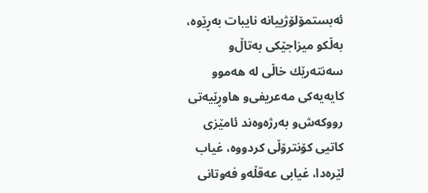ئه‌بستمۆلۆژییانه‌ نایبات به‌ڕێوه‌، به‌ڵكو میزاجێكی به‌تاڵ‌و سه‌نته‌رێك خاڵی له‌ هه‌موو كایه‌یه‌كی مه‌عریفی‌و هاوڕێیه‌تی رووكه‌ش‌و به‌رژه‌وه‌ند ئامێزی كاتیی كۆنترۆڵی كردووه‌، غیاب لێره‌دا، غیابی عه‌قڵه‌و فه‌وتانی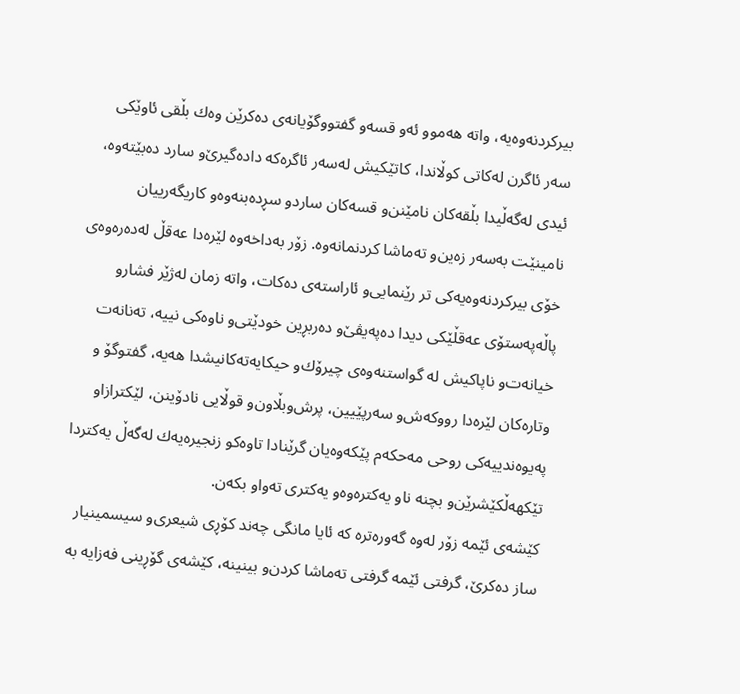بیركردنه‌وه‌یه‌، واته‌ هه‌موو ئه‌و قسه‌و گفتووگۆیانه‌ی ده‌كرێن وه‌ك بڵقی ئاوێكی سه‌ر ئاگرن له‌كاتی كوڵاندا، كاتێكیش له‌سه‌ر ئاگره‌كه‌ داده‌گیرێ‌و سارد ده‌بێته‌وه‌، ئیدی له‌گه‌ڵیدا بڵقه‌كان نامێنن‌و قسه‌كان ساردو سڕده‌بنه‌وه‌و كاریگه‌رییان نامینێت به‌سه‌ر زه‌ین‌و ته‌ماشا كردنمانه‌وه‌. زۆر به‌داخه‌وه‌ لێره‌دا عه‌قڵ له‌ده‌ره‌وه‌ی خۆی بیركردنه‌وه‌یه‌كی تر رێنمایی‌و ئاراسته‌ی ده‌كات، واته‌ زمان له‌ژێر فشارو پاڵه‌په‌ستۆی عه‌قڵێكی دیدا ده‌په‌یڤێ‌و ده‌ربڕین خودێتی‌و ناوه‌كی نییه‌، ته‌نانه‌ت خیانه‌ت‌و ناپاكیش له‌ گواستنه‌وه‌ی چیرۆك‌و حیكایه‌ته‌كانیشدا هه‌یه‌، گفتوگۆ و وتاره‌كان لێره‌دا رووكه‌ش‌و سه‌رپێیین، پرش‌وبڵاون‌و قوڵایی نادۆینن، لێكترازاو په‌یوه‌ندییه‌كی روحی مه‌حكه‌م پێكه‌وه‌یان گرێنادا تاوه‌كو زنجیره‌یه‌ك له‌گه‌ڵ یه‌كتردا تێكهه‌ڵكێشرێن‌و بچنه‌ ناو یه‌كتره‌وه‌‌و یه‌كتری ته‌واو بكه‌ن.
كێشه‌ی ئێمه‌ زۆر له‌وه‌ گه‌وره‌تره‌ كه‌ ئایا مانگی چه‌ند كۆڕی شیعری‌و سیسمینیار ساز ده‌كرێ، گرفتی ئێمه‌ گرفتی ته‌ماشا كردن‌و بینینه‌، كێشه‌ی گۆڕینی فه‌زایه‌ به‌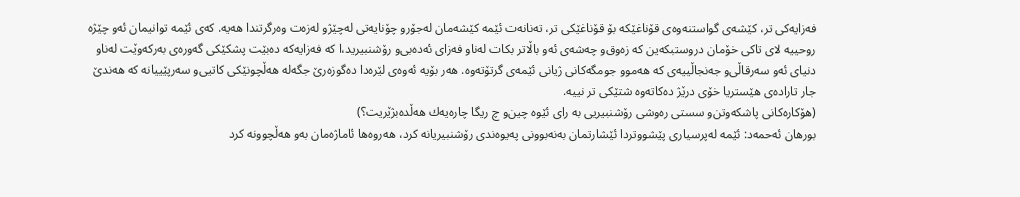فه‌زایه‌كی تر، كێشه‌ی گواستنه‌وه‌ی قۆناغێكه‌ بۆ قۆناغێكی تر، ته‌نانه‌ت ئێمه‌ كێشه‌مان له‌جۆرو چۆنایه‌تی له‌چێژو له‌زه‌ت وه‌رگرتندا هه‌یه‌. كه‌ی ئێمه‌ توانیمان ئه‌و چێژه‌ روحییه‌ لای تاكی خۆمان دروستبكه‌ین كه‌ زه‌وق‌و چه‌شه‌ی ئه‌و باڵاتر بكات له‌ناو فه‌زای ئه‌ده‌بی‌و رۆشنبیرید،ا كه‌ فه‌زایه‌كه‌ ده‌بێت پشكێكی گه‌وره‌ی به‌ركه‌وێت له‌ناو دنیای ئه‌و سه‌رقاڵی‌و جه‌نجاڵییه‌ی كه‌ هه‌موو جومگه‌كانی ژیانی ئێمه‌ی گرتۆته‌وه‌. هه‌ر بۆیه‌ ئه‌وه‌ی لێره‌دا ده‌گوزه‌رێ جگه‌له‌ هه‌ڵچونێكی كاتیی‌و سه‌رپێییانه‌ كه‌ هه‌ندێ جار تاراده‌ی هێستریا خۆی درێژ ده‌كاته‌وه‌ شتێكی تر نییه‌.
(هۆكاره‌كانی پاشكه‌وتن‌و سستی ره‌وشی رۆشنبیریی به‌ رای ئێوه‌ چین‌و چ ریگا چاره‌یه‌ك هه‌ڵده‌بژێریت؟)
بورهان ئه‌حمه‌د: ئێمه‌ له‌پرسیاری پێشووتردا ئێشارتمان به‌نه‌بوونی په‌یوه‌ندی رۆشنبیریانه‌ كرد، هه‌روه‌ها ئاماژه‌مان به‌و هه‌ڵچوونه‌ كرد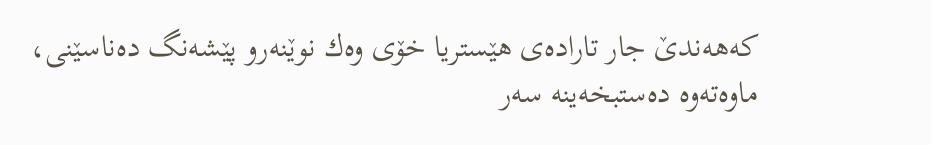كه‌هه‌ندێ جار تاراده‌ی هێستریا خۆی وه‌ك نوێنه‌رو پێشه‌نگ ده‌ناسێنی، ماوه‌ته‌وه‌ ده‌ستبخه‌ینه‌ سه‌ر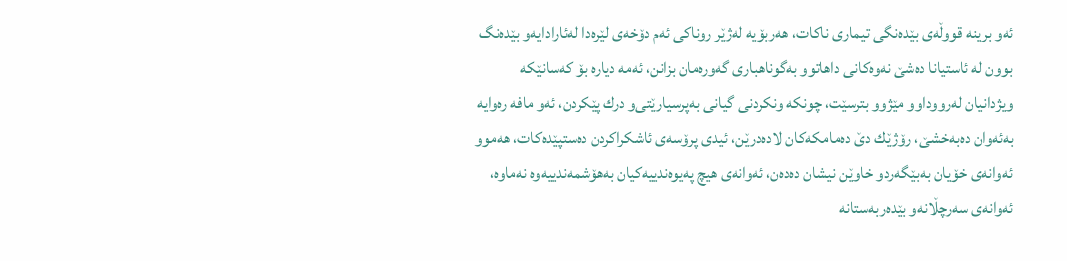ئه‌و برینه‌ قووڵه‌ی بێده‌نگی تیماری ناكات، هه‌ربۆیه‌ له‌ژێر روناكی ئه‌م دۆخه‌ی لێره‌دا له‌ئارادایه‌‌و بێده‌نگ بوون له‌ ئاستیانا ده‌شێ نه‌وه‌كانی داهاتوو به‌گوناهباری گه‌وره‌مان بزانن، ئه‌مه‌ دیاره‌ بۆ كه‌سانێكه‌ ویژدانیان له‌رووداوو مێژوو بترسێت، چونكه‌ ونكردنی گیانی به‌پرسیارێتی‌و درك پێكردن، ئه‌و مافه‌ ره‌وایه‌ به‌ئه‌وان ده‌به‌خشێ، رۆژێك دێ ده‌مامكه‌كان لاده‌درێن، ئیدی پرۆسه‌ی ئاشكراكردن ده‌ستپێده‌كات، هه‌موو ئه‌وانه‌ی خۆیان به‌بێگه‌ردو خاوێن نیشان ده‌ده‌ن، ئه‌وانه‌ی هیچ په‌یوه‌ندییه‌كیان به‌هۆشمه‌ندییه‌وه‌ نه‌ماوه‌، ئه‌وانه‌ی سه‌رچڵانه‌و بێده‌ربه‌ستانه‌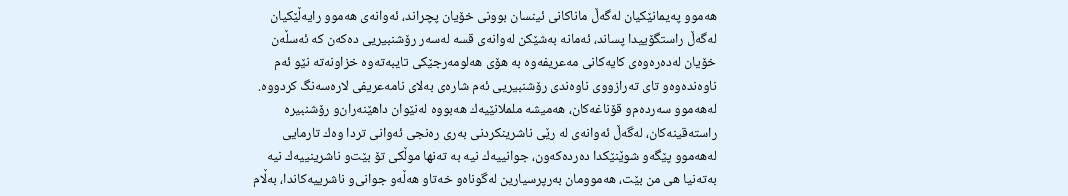هه‌موو په‌یمانێكیان له‌گه‌ڵ ماناكانی ئینسان بوونی خۆیان پچراند، ئه‌وانه‌ی هه‌موو رایه‌ڵێكیان له‌گه‌ڵ راستگۆییدا پساند، ئه‌مانه‌ به‌شێكن له‌وانه‌ی قسه‌ له‌سه‌ر رۆشنبیریی ده‌كه‌ن كه‌ ئه‌سڵه‌ن خۆیان له‌ده‌ره‌وه‌ی كایه‌كانی مه‌عریفه‌وه‌ به‌ هۆی هه‌لومه‌رجێكی تایبه‌ته‌وه‌ خزاونه‌ته‌ نێو ئه‌م ناوه‌نده‌وه‌‌و تای ته‌رازووی ناوه‌ندی رۆشنبیریی ئه‌م شاره‌ی به‌لای نامه‌عریفی لاره‌سه‌نگ كردووه‌. له‌هه‌موو سه‌رده‌م‌و قۆناغه‌كان، هه‌میشه‌ ململانێیه‌ك هه‌بووه‌ له‌نێوان داهێنه‌ران‌و رۆشنبیره‌ راسته‌قینه‌كان، له‌گه‌ڵ ئه‌وانه‌ی له‌ رێی ناشرینكردنی به‌ری ره‌نجی ئه‌وانی تردا وه‌ك تارمایی له‌هه‌موو پێگه‌و شوێنێكدا ده‌رده‌كه‌ون، جوانییه‌ك نیه‌ به‌ ته‌نها موڵكی تۆ بێت‌و ناشرینییه‌ك نیه‌ به‌ته‌نیا هی من بێت، هه‌موومان به‌رپرسیارین له‌گوناه‌و خه‌تاو هه‌ڵه‌‌و جوانی‌و ناشرییه‌كاندا، به‌ڵام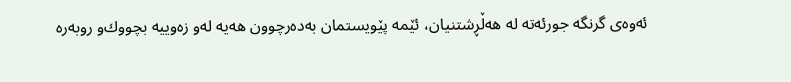ئه‌وه‌ی گرنگه‌ جورئه‌ته‌ له‌ هه‌ڵڕشتنیان، ئێمه‌ پێویستمان به‌ده‌رچوون هه‌یه‌ له‌و زه‌وییه‌ بچووك‌و روبه‌ره‌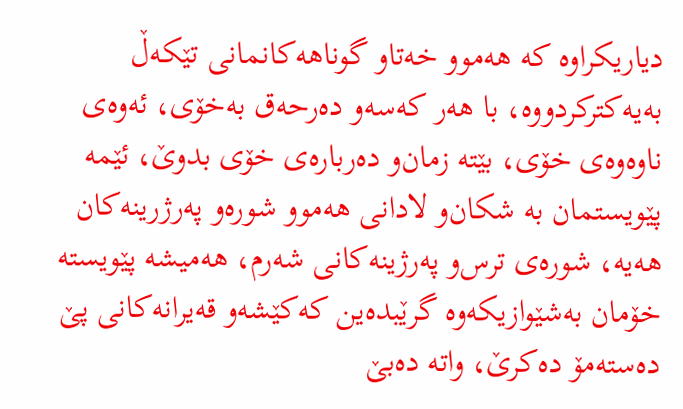دیاریكراوه‌ كه‌ هه‌موو خه‌تاو گوناهه‌كانمانی تێكه‌ڵ به‌یه‌كتركردووه‌، با هه‌ر كه‌سه‌و ده‌رحه‌ق به‌خۆی، ئه‌وه‌ی ناوه‌وه‌ی خۆی، بێته‌ زمان‌و ده‌رباره‌ی خۆی بدوێ، ئێمه‌ پێویستمان به‌ شكان‌و لادانی هه‌موو شوره‌و په‌رژرینه‌كان هه‌یه‌، شوره‌ی ترس‌و په‌رژینه‌كانی شه‌رم، هه‌میشه‌ پێویسته‌ خۆمان به‌شێوازیكه‌وه‌ گرێبده‌ین كه‌كێشه‌و قه‌یرانه‌كانی پێ ده‌سته‌مۆ ده‌كرێ، واته‌ ده‌بێ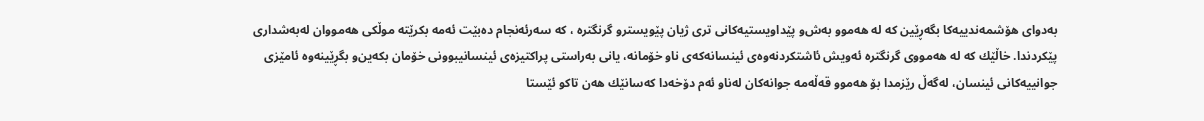به‌دوای هۆشمه‌ندییه‌كا بگه‌ڕێین كه‌ له‌ هه‌موو به‌ش‌و پێداویستیه‌كانی تری ژیان پێویسترو گرنگتره‌ ، كه‌ سه‌رئه‌نجام ده‌بێت ئه‌مه‌ بكرێته‌ موڵكی هه‌مووان له‌به‌شداری پێكردندا. خاڵێك كه‌ له‌ هه‌مووی گرنگتره‌ ئه‌ویش ئاشتكردنه‌وه‌ی ئینسانه‌كه‌ی ناو خۆمانه‌، یانی به‌راستی پراكتیزه‌ی ئینسانیبوونی خۆمان بكه‌ین‌و بگڕێینه‌وه‌ ئامێزی جوانییه‌كانی ئینسان، له‌گه‌ڵ رێزمدا بۆ هه‌موو قه‌ڵه‌مه‌ جوانه‌كان له‌ناو ئه‌م دۆخه‌دا كه‌سانێك هه‌ن تاكو ئێستا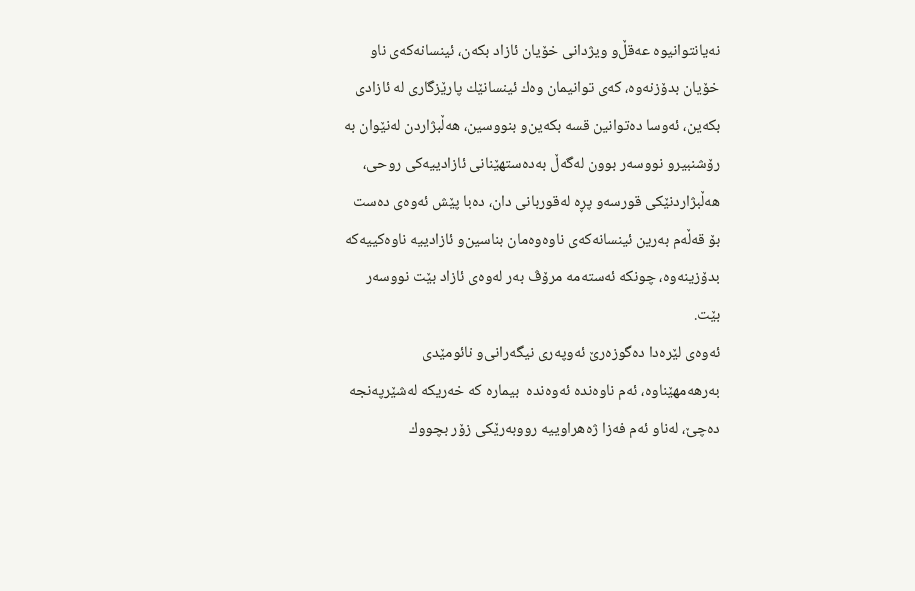نه‌یانتوانیوه‌ عه‌قڵ‌و ویژدانی خۆیان ئازاد بكه‌ن، ئینسانه‌كه‌ی ناو خۆیان بدۆزنه‌وه‌، كه‌ی توانیمان وه‌ك ئینسانێك پارێزگاری له‌ ئازادی بكه‌ین، ئه‌وسا ده‌توانین قسه‌ بكه‌ین‌و بنووسین، هه‌ڵبژاردن له‌نێوان به‌ رۆشنبیرو نووسه‌ر بوون له‌گه‌ڵ به‌ده‌ستهێنانی ئازادییه‌كی روحی، هه‌ڵبژاردنێكی قورسه‌و پڕه‌ له‌قوربانی دان، ده‌با پێش ئه‌وه‌ی ده‌ست بۆ قه‌ڵه‌م به‌رین ئینسانه‌كه‌ی ناوه‌وه‌مان بناسین‌و ئازادییه‌ ناوه‌كییه‌كه‌ بدۆزینه‌وه‌، چونكه‌ ئه‌سته‌مه‌ مرۆڤ به‌ر له‌وه‌ی ئازاد بێت نووسه‌ر بێت.
ئه‌وه‌ی لێره‌دا ده‌گوزه‌رێ ئه‌وپه‌ری نیگه‌رانی‌و نائومێدی به‌رهه‌مهێناوه‌، ئه‌م ناوه‌نده‌ ئه‌وه‌نده‌  بیماره‌ كه‌ خه‌ریكه‌ له‌شێرپه‌نجه‌ ده‌چێ، له‌ناو ئه‌م فه‌زا ژه‌هراوییه‌ رووبه‌رێكی زۆر بچووك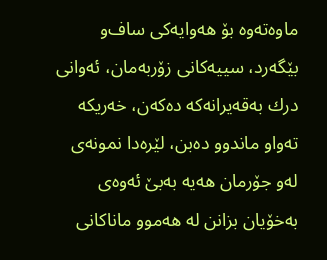ماوه‌ته‌وه‌ بۆ هه‌وایه‌كی ساف‌و بێگه‌رد، سییه‌كانی زۆربه‌مان، ئه‌وانی درك به‌قه‌یرانه‌كه‌ ده‌كه‌ن، خه‌ریكه‌ ته‌واو ماندوو ده‌بن، لێره‌دا نمونه‌ی له‌و جۆرمان هه‌یه‌ به‌بێ ئه‌وه‌ی به‌خۆیان بزانن له‌ هه‌موو ماناكانی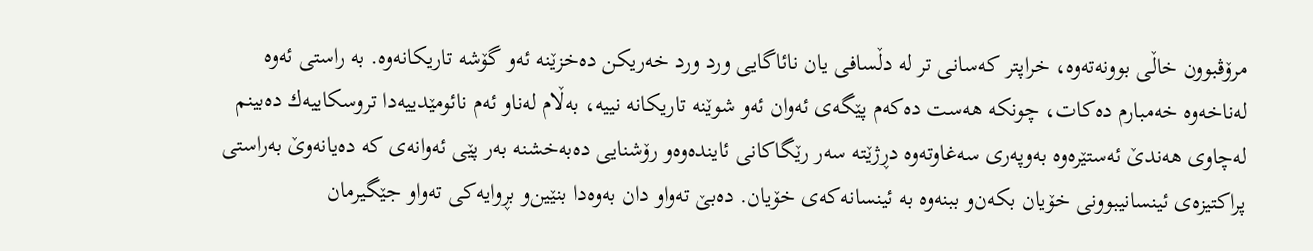مرۆڤبوون خاڵی بوونه‌ته‌وه‌، خراپتر كه‌سانی تر له‌ دڵسافی یان نائاگایی ورد ورد خه‌ریكن ده‌خزێنه‌ ئه‌و گۆشه‌ تاریكانه‌وه‌. به‌ راستی ئه‌وه‌ له‌ناخه‌وه‌ خه‌مبارم ده‌كات، چونكه‌ هه‌ست ده‌كه‌م پێگه‌ی ئه‌وان ئه‌و شوێنه‌ تاریكانه‌ نییه‌، به‌ڵام له‌ناو ئه‌م نائومێدییه‌دا تروسكاییه‌ك ده‌بینم له‌چاوی هه‌ندێ ئه‌ستێره‌وه‌ به‌وپه‌ری سه‌غاوته‌وه‌ دڕژێته‌ سه‌ر رێگاكانی ئاینده‌وه‌‌و رۆشنایی ده‌به‌خشنه‌ به‌ر پێی ئه‌وانه‌ی كه‌ ده‌یانه‌وێ به‌راستی پراكتیزه‌ی ئینسانیبوونی خۆیان بكه‌ن‌و ببنه‌وه‌ به‌ ئینسانه‌كه‌ی خۆیان. ده‌بێ ته‌واو دان به‌وه‌دا بنێین‌و بڕوایه‌كی ته‌واو جێگیرمان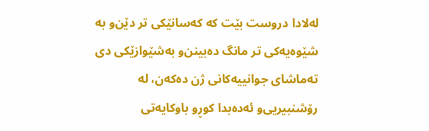له‌لادا دروست بێت كه‌ كه‌سانێكی تر دێن‌و به‌ شێوه‌یه‌كی تر مانگ ده‌بینن‌و به‌شێوازێكی دی ته‌ماشای جوانییه‌كانی ژن ده‌كه‌ن، له‌ رۆشنبیریی‌و ئه‌ده‌بدا كوڕو باوكایه‌تی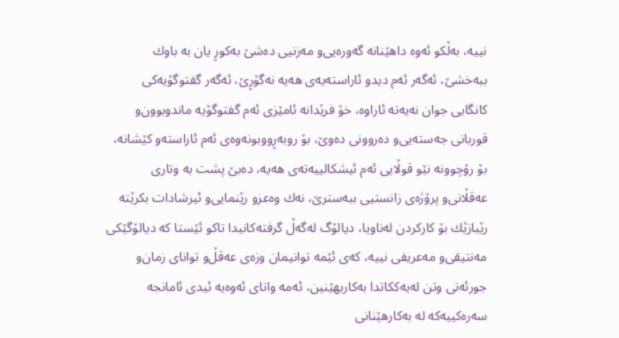نییه‌، به‌ڵكو ئه‌وه‌ داهێنانه‌ گه‌وره‌یی‌و مه‌زنیی ده‌شێ به‌كوڕ یان به‌ باوك ببه‌خشێ، ئه‌گه‌ر ئه‌م دیدو ئاراسته‌یه‌ی هه‌یه‌ نه‌گۆڕێ، ئه‌گه‌ر گفتوگۆیه‌كی كانگایی جوان نه‌یه‌ته‌ ئاراوه‌، خۆ فرێدانه‌ ئامێزی ئه‌م گفتوگۆیه‌ ماندوبوون‌و قوربانی جه‌سته‌یی‌و ده‌روونی ده‌وێ، بۆ روبه‌ڕووبونه‌وه‌ی ئه‌م ئاراسته‌و كێشانه‌، بۆ رۆچوونه‌ نێو قوڵایی ئه‌م ئیشكالییه‌ته‌ی هه‌یه‌، ده‌بێ پشت به‌ وتاری عه‌قڵانی‌و پرۆژه‌ی زانستیی ببه‌سترێ، نه‌ك وه‌عزو رێنمایی‌و ئیرشادات بكرێته‌ رێبازێك بۆ كاركردن له‌ناویا، دیالۆگ له‌گه‌ڵ گرفته‌كانیدا تاكو ئێستا كه‌ دیالۆگێكی مه‌نتیقی‌و مه‌عریفی نییه‌، كه‌ی ئێمه‌ توانیمان وزه‌ی عه‌قڵ‌و توانای زمان‌و جورئه‌تی وتن له‌یه‌ككاتدا به‌كاربهێنین، ئه‌مه‌ واتای ئه‌وه‌یه‌ ئیدی ئامانجه‌ سه‌ره‌كییه‌كه‌ له‌ به‌كارهێنانی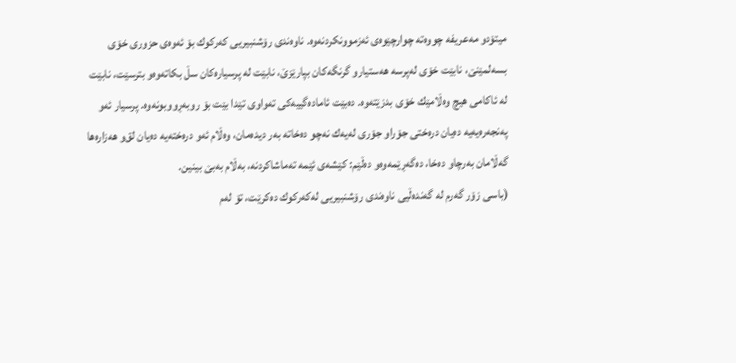میتۆدو مه‌عریفه‌ چووه‌ته‌ چوارچێوه‌ی ئه‌زموونكردنه‌وه‌. ناوه‌ندی رۆشنبیریی كه‌ركوك بۆ ئه‌وه‌ی حزوری خۆی بسه‌لمێنێ، نابێت خۆی له‌پرسه‌ هه‌ستیارو گرنگه‌كان بپارێزێ، نابێت له‌ پرسیاره‌كان سڵ بكاته‌وه‌‌و بترسێت، نابێت له‌ ئاكامی هیچ وه‌ڵامێك خۆی بدزێته‌وه‌. ده‌بێت ئاماده‌گییه‌كی ته‌واوی تێدا بێت بۆ روبه‌ڕووبونه‌وه‌. پرسیار ئه‌و په‌نجه‌ره‌یه‌یه‌ ده‌یان دره‌ختی جۆرا‌و جۆری له‌یه‌ك نه‌چو ده‌خاته‌ به‌ر دیده‌مان، وه‌ڵام ئه‌و دره‌خته‌یه‌ ده‌یان لق‌و هه‌زاره‌ها گه‌ڵامان به‌رچاو ده‌خا، ده‌گه‌ڕێمه‌وه‌‌و ده‌ڵێم: كێشه‌ی ئێمه‌ ته‌ماشاكردنه‌، به‌ڵام به‌بێ بینین.
(باسی زۆر گه‌رم له‌ گه‌نده‌ڵیی ناوه‌ندی رۆشنبیریی له‌كه‌ركوك ده‌كرێت، تۆ له‌م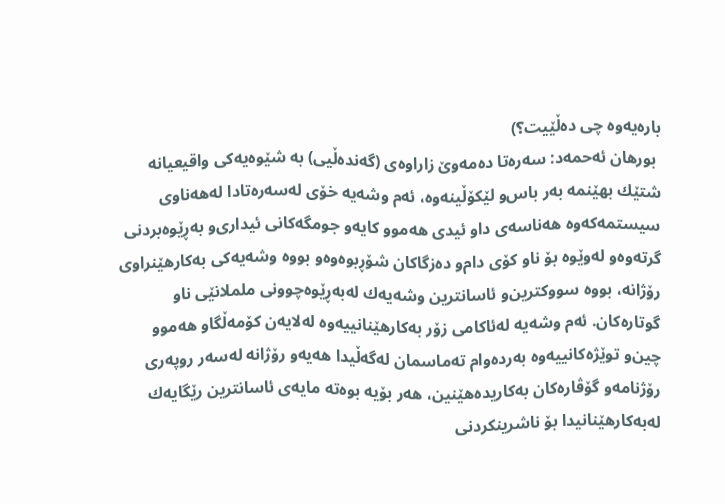باره‌یه‌وه‌ چی ده‌ڵێیت؟)
 بورهان ئه‌حمه‌د: سه‌ره‌تا ده‌مه‌وێ زاراوه‌ی (گه‌نده‌ڵیی) به‌ شێوه‌یه‌كی واقیعیانه‌ شتێك بهێنمه‌ به‌ر باس‌و لێكۆڵینه‌وه‌، ئه‌م وشه‌یه‌ خۆی له‌سه‌ره‌تادا له‌هه‌ناوی سیستمه‌كه‌وه‌ هه‌ناسه‌ی داو ئیدی هه‌موو كایه‌و جومگه‌كانی ئیداری‌و به‌ڕێوه‌بردنی گرته‌وه‌و له‌وێوه‌ بۆ ناو كۆی دام‌و ده‌زگاكان شۆڕبوه‌وه‌و بووه‌ وشه‌یه‌كی به‌كارهێنراوی رۆژانه‌، بووه‌ سووكترین‌و ئاسانترین وشه‌یه‌ك له‌به‌ڕێوه‌چوونی ململانێی ناو گوتاره‌كان. ئه‌م وشه‌یه‌ له‌ئاكامی زۆر به‌كارهێنانییه‌وه‌ له‌لایه‌ن كۆمه‌ڵگاو هه‌موو چین‌و توێژه‌كانییه‌وه‌ به‌رده‌وام ته‌ماسمان له‌گه‌ڵیدا هه‌یه‌و رۆژانه‌ له‌سه‌ر روپه‌ری رۆژنامه‌و گۆڤاره‌كان به‌كاریده‌هێنین، هه‌ر بۆیه‌ بوه‌ته‌ مایه‌ی ئاسانترین رێگایه‌ك له‌به‌كارهێنانیدا بۆ ناشرینكردنی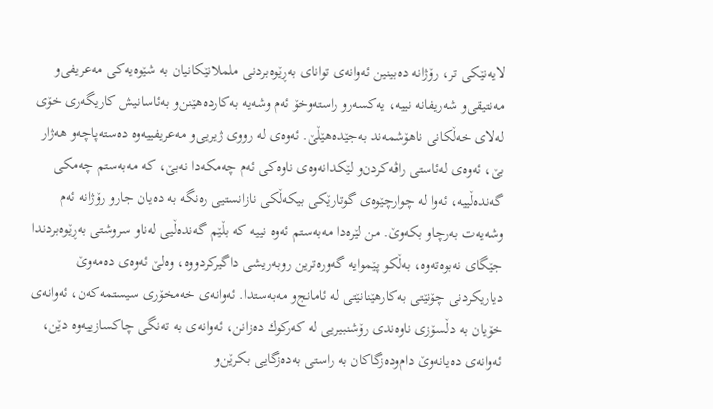لایه‌نێكی تر، رۆژانه‌ ده‌بینین ئه‌وانه‌ی توانای به‌ڕێوه‌بردنی ململانێكانیان به‌ شێوه‌یه‌كی مه‌عریفی‌و مه‌نتیقی‌و شه‌ریفانه‌ نییه‌، یه‌كسه‌رو راسته‌وخۆ ئه‌م وشه‌یه‌ به‌كارده‌هێنن‌و به‌ئاسانیش كاریگه‌ری خۆی له‌لای خه‌ڵكانی ناهۆشمه‌ند به‌جێده‌هێڵێ. ئه‌وه‌ی له‌ رووی ژیریی‌و مه‌عریفییه‌وه‌ ده‌سته‌پاچه‌و هه‌ژار بێ، ئه‌وه‌ی له‌ئاستی راڤه‌كردن‌و لێكدانه‌وه‌ی ناوه‌كی ئه‌م چه‌مكه‌دا نه‌بێ، كه‌ مه‌به‌ستم چه‌مكی گه‌نده‌ڵییه‌، ئه‌وا له‌ چوارچێوه‌ی گوتارێكی بیكه‌ڵكی نازانستیی ره‌نگه‌ به‌ ده‌یان جارو رۆژانه‌ ئه‌م وشه‌یه‌ت به‌رچاو بكه‌وێ. من لێره‌دا مه‌به‌ستم ئه‌وه‌ نییه‌ كه‌ بڵێم گه‌نده‌ڵیی له‌ناو سروشتی به‌ڕێوه‌بردندا جێگای نه‌بوه‌ته‌وه‌، به‌ڵكو پێموایه‌ گه‌وره‌ترین روبه‌ریشی داگیركردووه‌، وه‌لێ ئه‌وه‌ی ده‌مه‌وێ دیاریكردنی چۆنێتی به‌كارهێنانێتی له‌ ئامانج‌و مه‌به‌ستدا. ئه‌وانه‌ی خه‌مخۆری سیستمه‌كه‌ن، ئه‌وانه‌ی خۆیان به‌ دڵسۆزی ناوه‌ندی رۆشنبیریی له‌ كه‌ركوك ده‌زانن، ئه‌وانه‌ی به‌ ته‌نگی چاكسازییه‌وه‌ دێن، ئه‌وانه‌ی ده‌یانه‌وێ دام‌وده‌زگاكان به‌ راستی به‌ده‌زگایی بكرێن‌و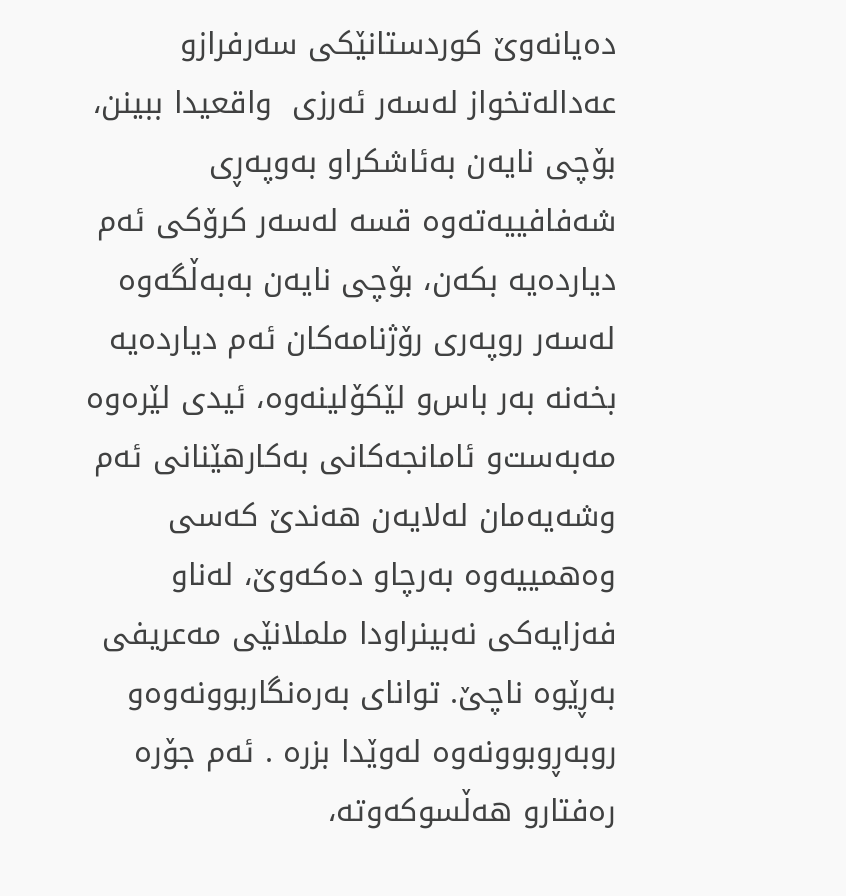ده‌یانه‌وێ كوردستانێكی سه‌رفرازو عه‌داله‌تخواز له‌سه‌ر ئه‌رزی  واقعیدا ببینن، بۆچی نایه‌ن به‌ئاشكراو به‌وپه‌ڕی شه‌فافییه‌ته‌وه‌ قسه‌ له‌سه‌ر كرۆكی ئه‌م دیارده‌یه‌ بكه‌ن، بۆچی نایه‌ن به‌به‌ڵگه‌وه‌ له‌سه‌ر روپه‌ری رۆژنامه‌كان ئه‌م دیارده‌یه‌ بخه‌نه‌ به‌ر باس‌و لێكۆلینه‌وه‌، ئیدی لێره‌وه‌ مه‌به‌ست‌و ئامانجه‌كانی به‌كارهێنانی ئه‌م وشه‌یه‌مان له‌لایه‌ن هه‌ندێ كه‌سی وه‌همییه‌وه‌ به‌رچاو ده‌كه‌وێ، له‌ناو فه‌زایه‌كی نه‌بینراودا ململانێی مه‌عریفی به‌ڕێوه‌ ناچێ. توانای به‌ره‌نگاربوونه‌وه‌و روبه‌ڕوبوونه‌وه‌ له‌وێدا بزره‌ . ئه‌م جۆره‌ ره‌فتارو هه‌ڵسوكه‌وته‌،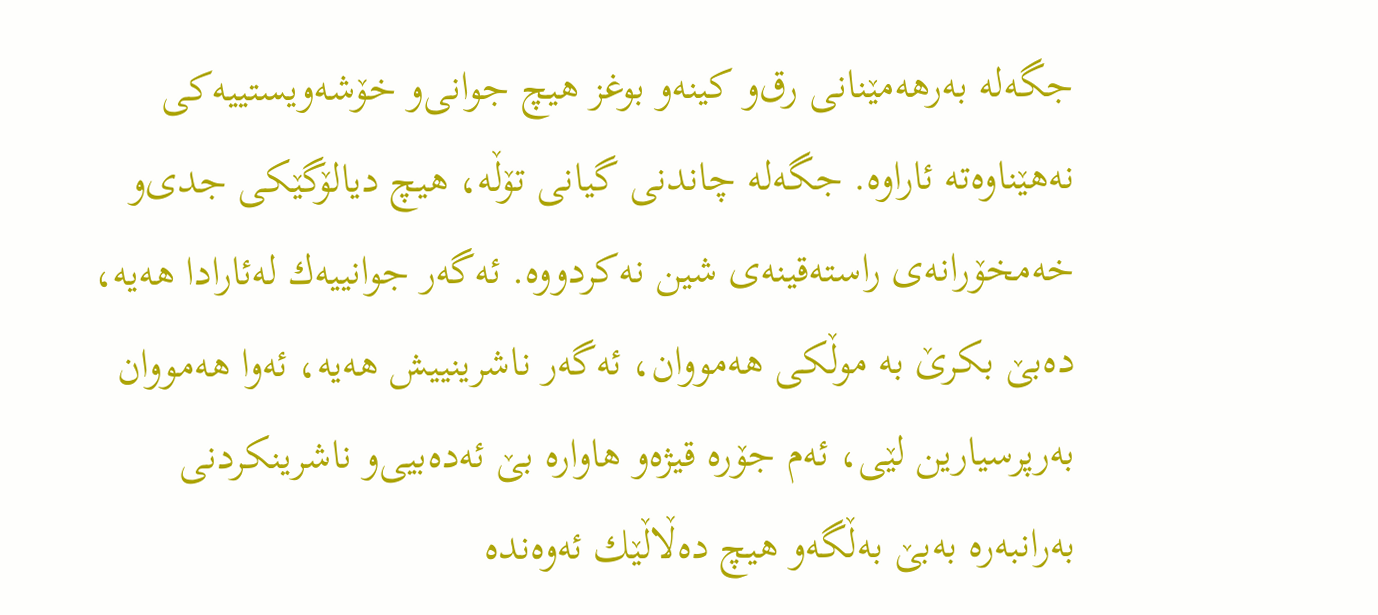جگه‌له‌ به‌رهه‌مێنانی رق‌و كینه‌و بوغز هیچ جوانی‌و خۆشه‌ویستییه‌كی نه‌هێناوه‌ته‌ ئاراوه‌. جگه‌له‌ چاندنی گیانی تۆڵه‌، هیچ دیالۆگێكی جدی‌و خه‌مخۆرانه‌ی راسته‌قینه‌ی شین نه‌كردووه‌. ئه‌گه‌ر جوانییه‌ك له‌ئارادا هه‌یه‌، ده‌بێ بكرێ به‌ موڵكی هه‌مووان، ئه‌گه‌ر ناشرینییش هه‌یه‌، ئه‌وا هه‌مووان به‌رپرسیارین لێی، ئه‌م جۆره‌ قیژه‌و هاواره‌ بێ ئه‌ده‌بیی‌و ناشرینكردنی به‌رانبه‌ره‌ به‌بێ به‌ڵگه‌و هیچ ده‌ڵاڵێك ئه‌وه‌نده‌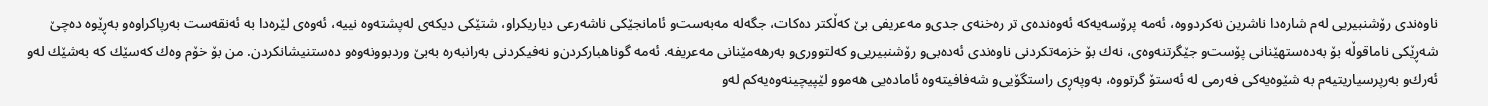ناوه‌ندی رۆشنبیریی له‌م شاره‌دا ناشرین نه‌كردووه‌، ئه‌مه‌ پرۆسه‌یه‌كه‌ ئه‌وه‌نده‌ی تر ره‌خنه‌ی جدی‌و مه‌عریفی بێ كه‌ڵكتر ده‌كات، جگه‌له‌ مه‌به‌ست‌و ئامانجێكی ناشه‌رعی دیاریكراو، شتێكی دیكه‌ی له‌پشته‌وه‌ نییه‌، ئه‌وه‌ی لێره‌دا به‌ ئه‌نقه‌ست به‌رپاكراوه‌و به‌ڕێوه‌ ده‌چێ شه‌ڕێكی ناماقوڵه‌ بۆ به‌ده‌ستهێنانی پۆست‌و جێگرتنه‌وه‌ی، نه‌ك بۆ خزمه‌تكردنی ناوه‌ندی ئه‌ده‌بی‌و رۆشنبیریی‌و كه‌لتووری‌و به‌رهه‌مێنانی مه‌عریفه‌. ئه‌مه‌ گوناهباركردن‌و نه‌فیكردنی به‌رانبه‌ره‌ به‌بێ وردبوونه‌وه‌و ده‌ستنیشانكردن. من بۆ خۆم وه‌ك كه‌سێك كه‌ به‌شێك له‌و ئه‌رك‌و به‌رپرسیاریتیه‌م به‌ شێوه‌یه‌كی فه‌رمی له‌ ئه‌ستۆ گرتووه‌، به‌وپه‌ڕی راستگۆیی‌و شه‌فافیته‌وه‌ ئاماده‌یی هه‌موو لێپیچینه‌وه‌یه‌كم له‌و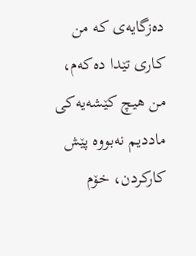ده‌زگایه‌ی كه‌ من كاری تێدا ده‌كه‌م، من هیچ كێشه‌یه‌كی ماددیم نه‌بووه‌ پێش كاركردن، خۆم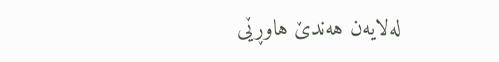له‌لایه‌ن هه‌ندێ هاوڕێی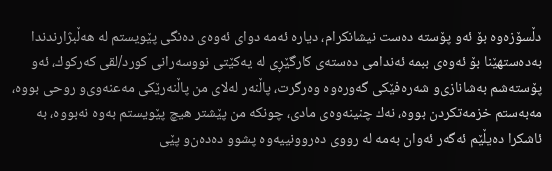دڵسۆزه‌وه‌ بۆ ئه‌و پۆسته‌ ده‌ست نیشانكرام، دیاره‌ ئه‌مه‌ دوای ئه‌وه‌ی ده‌نگی پێویستم له‌ هه‌ڵبژارندندا به‌ده‌ستهێنا بۆ ئه‌وه‌ی ببمه‌ ئه‌ندامی ده‌سته‌ی كارگێڕی له‌ یه‌كێتی نووسه‌رانی كورد/لقی كه‌ركوك، ئه‌و پۆسته‌شم به‌شانازی‌و شه‌ره‌فێكی گه‌وره‌وه‌ وه‌رگرت، پاڵنه‌ر له‌لای من پاڵنه‌رێكی مه‌عنه‌وی‌و روحی بووه‌، مه‌به‌ستم خزمه‌تكردن بووه‌، نه‌ك چنینه‌وه‌ی مادی، چونكه‌ من پێشتر هیچ پێویستم به‌وه‌ نه‌بووه‌، به‌ ئاشكرا ده‌یڵێم ئه‌گه‌ر ئه‌وان به‌مه‌ له‌ رووی ده‌روونییه‌وه‌ پشوو ده‌ده‌ن‌و پێی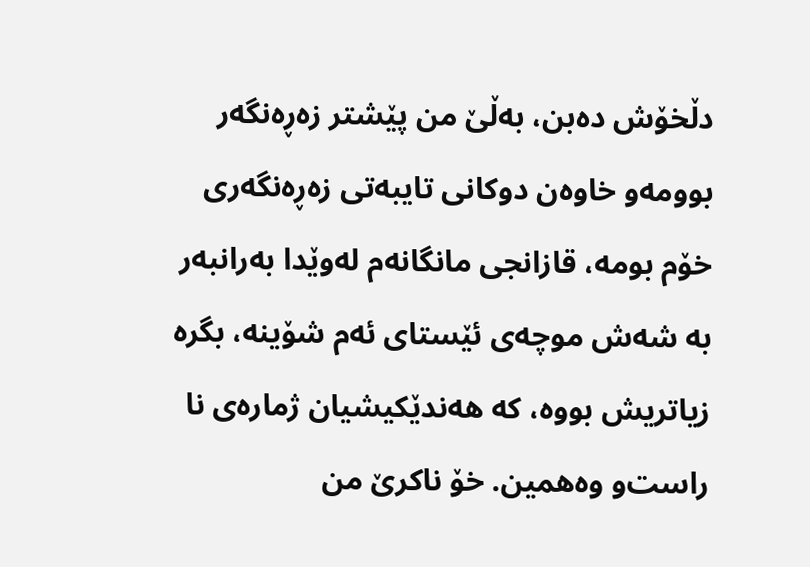دڵخۆش ده‌بن، به‌ڵێ من پێشتر زه‌ڕه‌نگه‌ر بوومه‌و خاوه‌ن دوكانی تایبه‌تی زه‌ڕه‌نگه‌ری خۆم بومه‌، قازانجی مانگانه‌م له‌وێدا به‌رانبه‌ر به‌ شه‌ش موچه‌ی ئێستای ئه‌م شۆینه‌، بگره‌ زیاتریش بووه‌، كه‌ هه‌ندێكیشیان ژماره‌ی نا راست‌و وه‌همین. خۆ ناكرێ من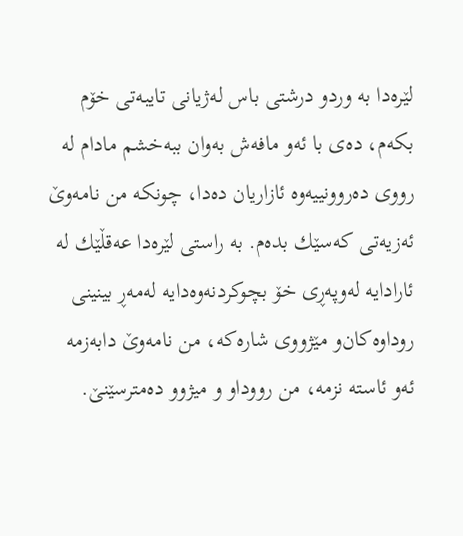لێره‌دا به‌ وردو درشتی باس له‌ژیانی تایبه‌تی خۆم بكه‌م، ده‌ی با ئه‌و مافه‌ش به‌وان ببه‌خشم مادام له‌ رووی ده‌روونییه‌وه‌ ئازاریان ده‌دا، چونكه‌ من نامه‌وێ ئه‌زیه‌تی كه‌سێك بده‌م. به‌ راستی لێره‌دا عه‌قڵێك له‌ ئارادایه‌ له‌وپه‌ڕی خۆ بچوكردنه‌وه‌دایه‌ له‌مه‌ڕ بینینی روداوه‌كان‌و مێژووی شاره‌كه‌، من نامه‌وێ دابه‌زمه‌ ئه‌و ئاسته‌ نزمه‌، من رووداو و میژوو ده‌مترسێنێ.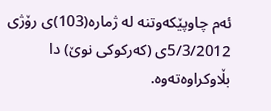ئه‌م چاوپێكه‌وتنه‌ له‌ ژماره‌(103)ی رۆژی 5/3/2012ی (كه‌ركوكی نوێ‌) دا بڵاوكراوه‌ته‌وه‌.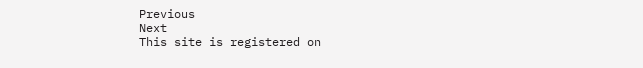Previous
Next
This site is registered on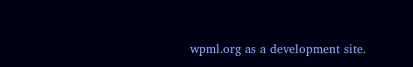wpml.org as a development site.